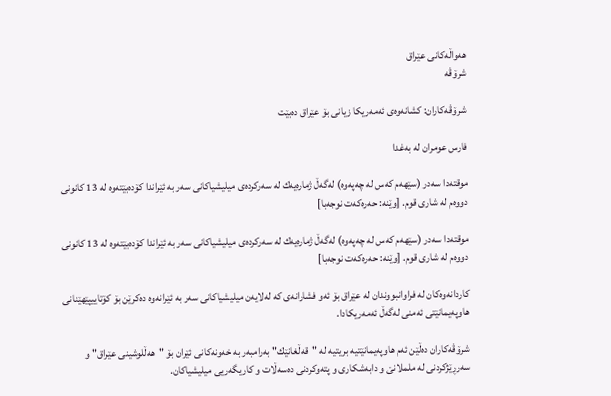هه‌واڵه‌كانی عێراق
شرۆڤە

شرۆڤه‌كاران: كشانه‌وه‌ی ئه‌مه‌ریكا زیانی بۆ عێراق ده‌بێت

فارس عومران له‌ به‌غدا

موقته‌دا سه‌در (سێهه‌م كه‌س له‌ چه‌په‌وه‌) له‌گه‌ڵ ژماره‌یه‌ك له‌ سه‌ركرده‌ی میلیشیاكانی سه‌ر به‌ ئێراندا كۆده‌بێته‌وه‌ له‌ 13 كانونی دووه‌م له‌ شاری قوم. [وێنه‌: حه‌ره‌كه‌ت نوجه‌با]

موقته‌دا سه‌در (سێهه‌م كه‌س له‌ چه‌په‌وه‌) له‌گه‌ڵ ژماره‌یه‌ك له‌ سه‌ركرده‌ی میلیشیاكانی سه‌ر به‌ ئێراندا كۆده‌بێته‌وه‌ له‌ 13 كانونی دووه‌م له‌ شاری قوم. [وێنه‌: حه‌ره‌كه‌ت نوجه‌با]

كاردانه‌وه‌كان له‌ فراوانبووندان له‌ عێراق بۆ ئه‌و فشارانه‌ی كه‌ له‌لایه‌ن میلیشیاكانی سه‌ر به‌ ئێرانه‌وه‌ ده‌كرێن بۆ كۆتاییپێهێنانی هاوپه‌یمانێتی ئه‌منی له‌گه‌ڵ ئه‌مه‌ریكادا.

شرۆڤه‌كاران ده‌ڵێن ئه‌م هاوپه‌یمانێتیه‌ بریتیه‌ له‌ "قه‌ڵغانێك" به‌رامبه‌ر به‌ خه‌ونه‌كانی ئێران بۆ "هه‌ڵلوشینی عێراق" و سه‌رڕێژكردنی له‌ ململانێ و دابه‌شكاری و پته‌وكردنی ده‌سه‌ڵات و كاریگه‌ریی میلیشیاكان.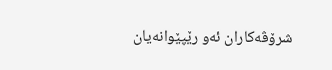شرۆڤه‌كاران ئه‌و رێپێوانه‌یان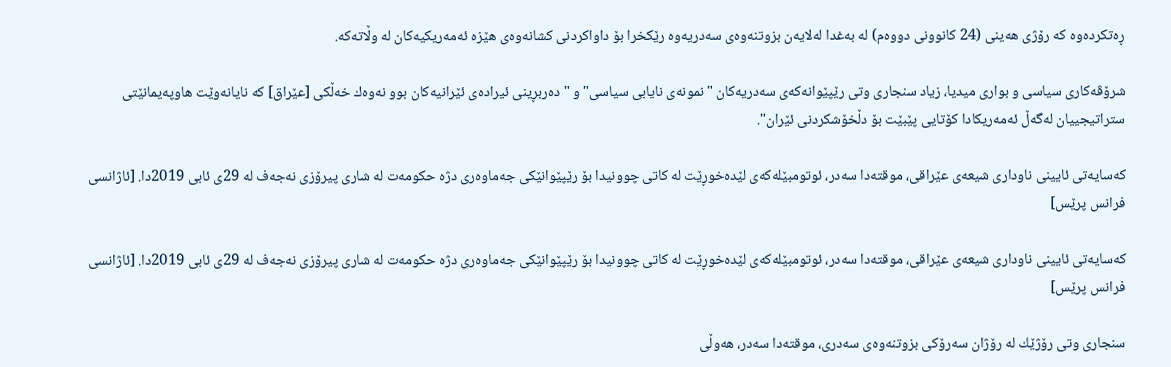ڕه‌تكرده‌وه‌ كه‌ رۆژی هه‌ینی (24 كانوونی دووه‌م) له‌ به‌غدا له‌لایه‌ن بزوتنه‌وه‌ی سه‌دریه‌وه‌ رێكخرا بۆ داواكردنی كشانه‌وه‌ی هێزه‌ ئه‌مه‌ریكیه‌كان له‌ وڵاته‌كه‌.

شرۆڤه‌كاری سیاسی و بواری میدیا، زیاد سنجاری وتی رێپێوانه‌كه‌ی سه‌دریه‌كان "نمونه‌ی نایابی سیاسی" و "ده‌ربڕینی ئیراده‌ی ئێرانیه‌كان بوو نه‌وه‌ك خه‌ڵكی [عێراق] كه‌ نایانه‌وێت هاوپه‌یمانێتی ستراتیجییان له‌گه‌ڵ ئه‌مه‌ریكادا كۆتایی پێبێت بۆ دڵخۆشكردنی ئێران".

كه‌سایه‌تی ئایینی ناوداری شیعه‌ی عێراقی، موقته‌دا سه‌در، ئوتومبێله‌كه‌ی لێده‌خوڕێت له‌ كاتی چوونیدا بۆ رێپێوانێكی جه‌ماوه‌ری دژه‌ حكومه‌ت له‌ شاری پیرۆزی نه‌جه‌ف له‌ 29ی ئابی 2019دا. [ئاژانسی فرانس پرێس]

كه‌سایه‌تی ئایینی ناوداری شیعه‌ی عێراقی، موقته‌دا سه‌در، ئوتومبێله‌كه‌ی لێده‌خوڕێت له‌ كاتی چوونیدا بۆ رێپێوانێكی جه‌ماوه‌ری دژه‌ حكومه‌ت له‌ شاری پیرۆزی نه‌جه‌ف له‌ 29ی ئابی 2019دا. [ئاژانسی فرانس پرێس]

سنجاری وتی رۆژێك له‌ رۆژان سه‌رۆكی بزوتنه‌وه‌ی سه‌دری، موقته‌دا سه‌در، هه‌وڵی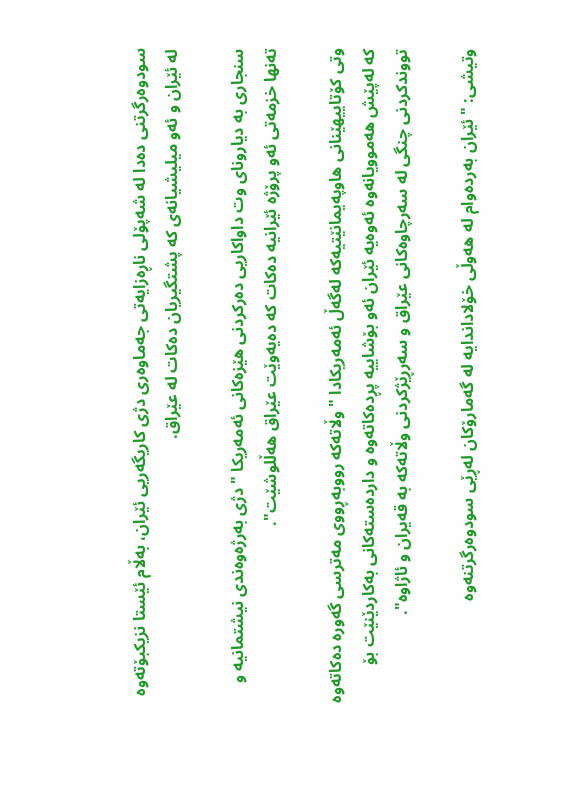سودوه‌رگرتنی ده‌دا له‌ شه‌پۆلی ناڕه‌زایه‌تی جه‌ماوه‌ری دژی كاریگه‌ریی ئێران، به‌ڵام ئێستا نزیكبۆته‌وه‌ له‌ ئێران و ئه‌و میلیشیانه‌ی كه‌ پشتگیریان ده‌كات له‌ عێراق.

سنجاری به‌ دیارونای وت داواكاریی ده‌ركردنی هێزه‌كانی ئه‌مه‌ریكا "دژی به‌رژه‌وه‌ندی نیشتمانیه‌ و ته‌نها خزمه‌تی ئه‌و پرۆژه‌ ئێرانیه‌ ده‌كات كه‌ ده‌یه‌وێت عێراق هه‌ڵلوشێت".

وتی كۆتاییهێنانی هاوپه‌یمانێتیه‌كه‌ له‌گه‌ڵ ئه‌مه‌ریكادا "وڵاته‌كه‌ رووبه‌ڕووی مه‌ترسی گه‌وره‌ ده‌كاته‌وه‌ كه‌ له‌پێش هه‌موویانه‌وه‌ ئه‌وه‌یه‌ ئێران ئه‌و بۆشاییه‌ پڕده‌كاته‌وه‌ و دارده‌سته‌كانی به‌كاردێنێت بۆ تووندكردنی چنگی له‌ سه‌رچاوه‌كانی عێراق و سه‌رڕێژكردنی وڵاته‌كه‌ به‌ قه‌یران و ئاژاوه‌".

وتیشی: "ئێران به‌رده‌وام له‌ هه‌وڵی خۆلاداندایه‌ له‌ گه‌مارۆكان له‌ڕێی سودوه‌رگرتنه‌وه‌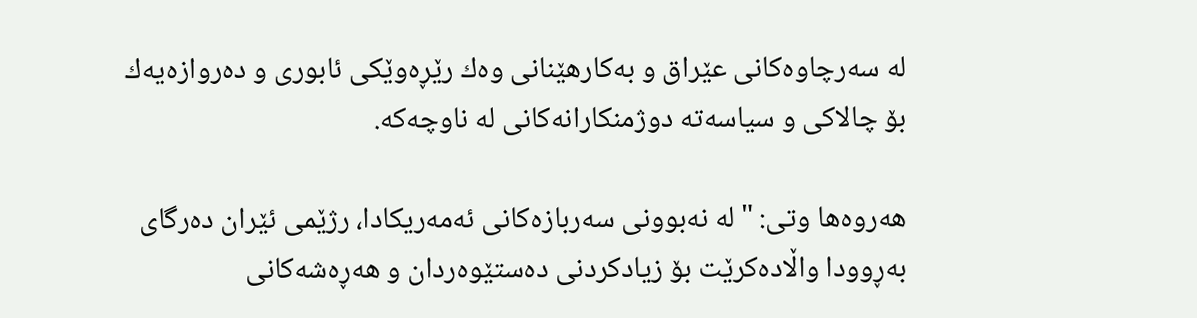له‌ سه‌رچاوه‌كانی عێراق و به‌كارهێنانی وه‌ك رێڕه‌وێكی ئابوری و ده‌روازه‌یه‌ك بۆ چالاكی و سیاسه‌ته‌ دوژمنكارانه‌كانی له‌ ناوچه‌كه‌.

هه‌روه‌ها وتی: "له‌ نه‌بوونی سه‌ربازه‌كانی ئه‌مه‌ریكادا، رژێمی ئێران ده‌رگای به‌ڕوودا واڵاده‌كرێت بۆ زیادكردنی ده‌ستێوه‌ردان و هه‌ڕه‌شه‌كانی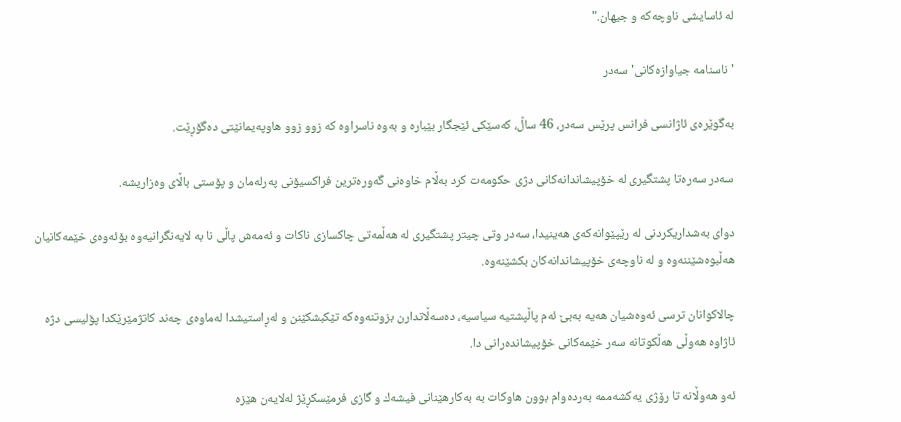له‌ ئاسایشی ناوچه‌كه‌ و جیهان."

'ناسنامه‌ جیاوازه‌كانی' سه‌در

به‌گوێره‌ی ئاژانسی فرانس پرێس سه‌در، 46 ساڵ، كه‌سێكی ئێجگار بێباره‌ و به‌وه‌ ناسراوه‌ كه‌ زوو زوو هاوپه‌یمانێتی ده‌گۆڕێت.

سه‌در سه‌ره‌تا پشتگیری له‌ خۆپیشاندانه‌كانی دژی حكومه‌ت كرد به‌ڵام خاوه‌نی گه‌وره‌ترین فراكسیۆنی په‌رله‌مان و پۆستی باڵای وه‌زاریشه‌.

دوای به‌شداریكردنی له‌ رێپێوانه‌كه‌ی هه‌ینیدا، سه‌در وتی چیتر پشتگیری له‌ هه‌ڵمه‌تی چاكسازی ناكات و ئه‌مه‌ش پاڵی نا به‌ لایه‌نگرانیه‌وه‌ بۆئه‌وه‌ی خێمه‌كانیان هه‌ڵبوه‌شێننه‌وه‌ و له‌ ناوچه‌ی خۆپیشاندانه‌كان بكشێنه‌وه‌.

چالاكوانان ترسی ئه‌وه‌شیان هه‌یه‌ به‌بێ ئه‌م پاڵپشتیه‌ سیاسیه‌، ده‌سه‌ڵاتدارن بزوتنه‌وه‌كه‌ تێكبشكێنن و له‌ڕاستیشدا له‌ماوه‌ی چه‌ند كاتژمێرێكدا پۆلیسی دژه‌ ئاژاوه‌ هه‌وڵی هه‌ڵكوتانه‌ سه‌ر خێمه‌كانی خۆپیشانده‌رانی دا.

ئه‌و هه‌وڵانه‌ تا رۆژی یه‌كشه‌ممه‌ به‌رده‌وام بوون هاوكات به‌ به‌كارهێنانی فیشه‌ك و گازی فرمێسكڕێژ له‌لایه‌ن هێزه‌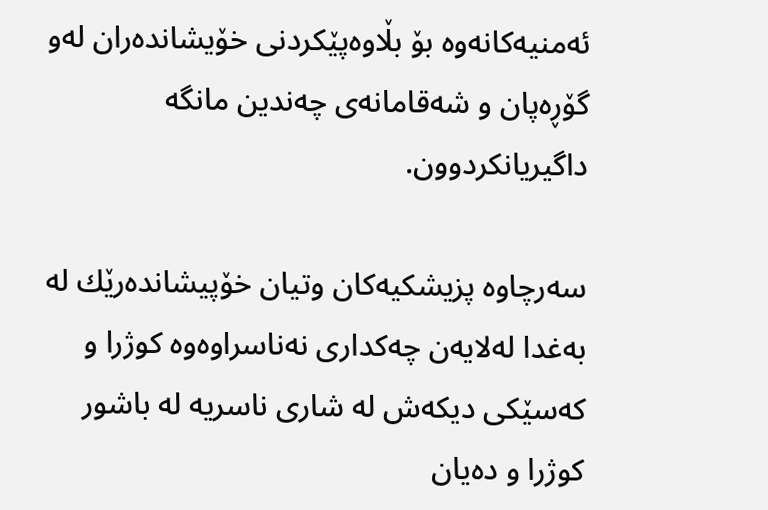ئه‌منیه‌كانه‌وه‌ بۆ بڵاوه‌پێكردنی خۆیشانده‌ران له‌و گۆڕه‌پان و شه‌قامانه‌ی چه‌ندین مانگه‌ داگیریانكردوون.

سه‌رچاوه‌ پزیشكیه‌كان وتیان خۆپیشانده‌رێك له‌ به‌غدا له‌لایه‌ن چه‌كداری نه‌ناسراوه‌وه‌ كوژرا و كه‌سێكی دیكه‌ش له‌ شاری ناسریه‌ له‌ باشور كوژرا و ده‌یان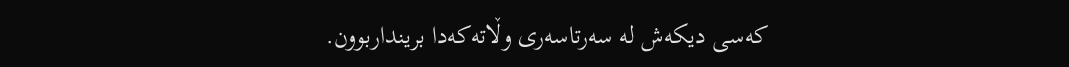كه‌سی دیكه‌ش له‌ سه‌رتاسه‌ری وڵاته‌كه‌دا برینداربوون.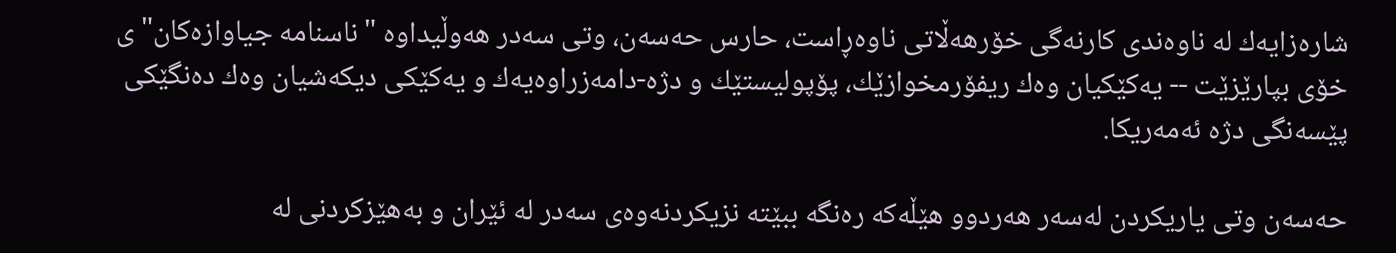شاره‌زایه‌ك له‌ ناوه‌ندی كارنه‌گی خۆرهه‌ڵاتی ناوه‌ڕاست، حارس حه‌سه‌ن، وتی سه‌در هه‌وڵیداوه‌ "ناسنامه‌ جیاوازه‌كان"ی خۆی بپارێزێت -- یه‌كێكیان وه‌ك ریفۆرمخوازێك، پۆپولیستێك و دژه‌-دامه‌زراوه‌یه‌ك و یه‌كێكی دیكه‌شیان وه‌ك ده‌نگێكی پێسه‌نگی دژه‌ ئه‌مه‌ریكا.

حه‌سه‌ن وتی یاریكردن له‌سه‌ر هه‌ردوو هێڵه‌كه‌ ره‌نگه‌ ببێته‌ نزیكردنه‌وه‌ی سه‌در له‌ ئێران و به‌هێزكردنی له‌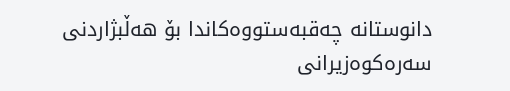دانوستانه‌ چه‌قبه‌ستووه‌كاندا بۆ هه‌ڵبژاردنی سه‌ره‌كوه‌زیرانی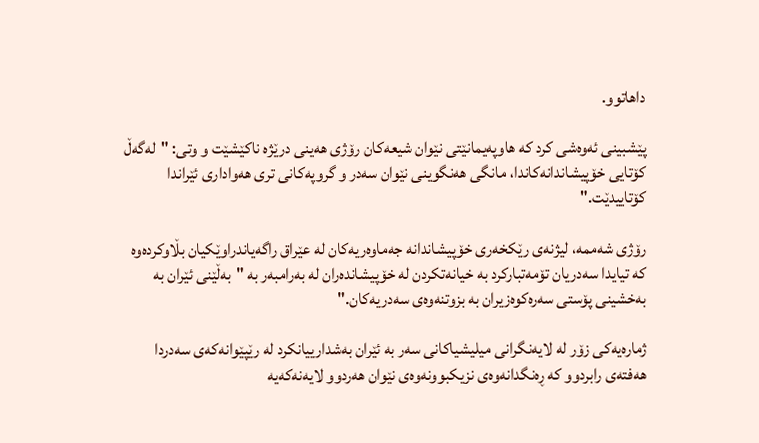داهاتوو.

پێشبینی ئه‌وه‌شی كرد كه‌ هاوپه‌یمانێتی نێوان شیعه‌كان رۆژی هه‌ینی درێژه‌ ناكێشێت و وتی: "له‌گه‌ڵ كۆتایی خۆپیشاندانه‌كاندا، مانگی هه‌نگوینی نێوان سه‌در و گروپه‌كانی تری هه‌واداری ئێراندا كۆتاییدێت."

رۆژی شه‌ممه‌، لیژنه‌ی رێكخه‌ری خۆپیشاندانه‌ جه‌ماوه‌ریه‌كان له‌ عێراق راگه‌یاندراوێكیان بڵاوكرده‌وه‌ كه‌ تیایدا سه‌دریان تۆمه‌تباركرد به‌ خیانه‌تكردن له‌ خۆپیشانده‌ران له‌ به‌رامبه‌ر به‌ "به‌ڵێنی ئێران به‌ به‌خشینی پۆستی سه‌ره‌كوه‌زیران به‌ بزوتنه‌وه‌ی سه‌دریه‌كان."

ژماره‌یه‌كی زۆر له‌ لایه‌نگرانی میلیشیاكانی سه‌ر به‌ ئێران به‌شدارییانكرد له‌ رێپێوانه‌كه‌ی سه‌دردا هه‌فته‌ی رابردوو كه‌ ڕه‌نگدانه‌وه‌ی نزیكبوونه‌وه‌ی نێوان هه‌ردوو لایه‌نه‌كه‌یه‌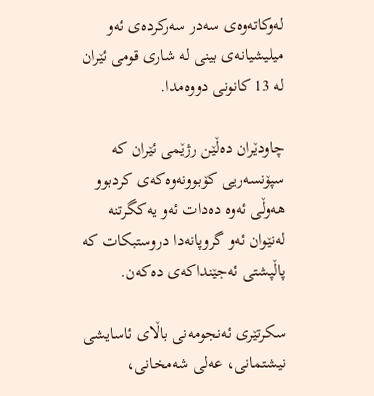له‌وكاته‌وه‌ی سه‌در سه‌ركرده‌ی ئه‌و میلیشیانه‌ی بینی له‌ شاری قومی ئێران له‌ 13 كانونی دووه‌مدا.

چاودێران ده‌ڵێن رژێمی ئێران كه‌ سپۆنسه‌ریی كۆبوونه‌وه‌كه‌ی كردبوو هه‌وڵی ئه‌وه‌ ده‌دات ئه‌و یه‌كگرتنه‌ له‌نێوان ئه‌و گروپانه‌دا دروستبكات كه‌ پاڵپشتی ئه‌جێنداكه‌ی ده‌كه‌ن.

سكرتێری ئه‌نجومه‌نی باڵای ئاسایشی نیشتمانی، عه‌لی شه‌مخانی،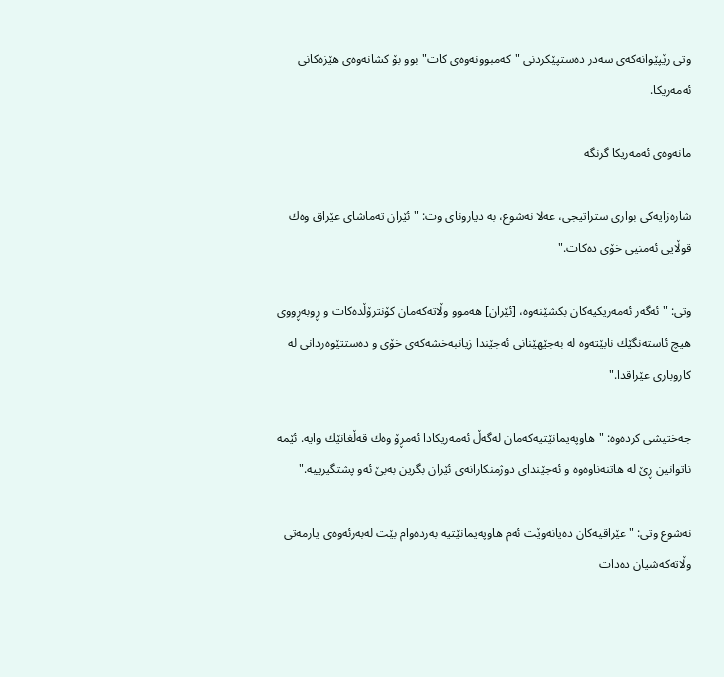وتی رێپێوانه‌كه‌ی سه‌در ده‌ستپێكردنی "كه‌مبوونه‌وه‌ی كات" بوو بۆ كشانه‌وه‌ی هێزه‌كانی ئه‌مه‌ریكا.

مانه‌وه‌ی ئه‌مه‌ریكا گرنگه‌

شاره‌زایه‌كی بواری ستراتیجی، عه‌لا نه‌شوع، به‌ دیارونای وت: "ئێران ته‌ماشای عێراق وه‌ك قوڵایی ئه‌منیی خۆی ده‌كات."

وتی: "ئه‌گه‌ر ئه‌مه‌ریكیه‌كان بكشێنه‌وه‌، [ئێران] هه‌موو وڵاته‌كه‌مان كۆنترۆڵده‌كات و ڕوبه‌ڕووی هیچ ئاسته‌نگێك نابێته‌وه‌ له‌ به‌جێهێنانی ئه‌جێندا زیانبه‌خشه‌كه‌ی خۆی و ده‌ستتێوه‌ردانی له‌ كاروباری عێراقدا."

جه‌ختیشی كرده‌وه‌: "هاوپه‌یمانێتیه‌كه‌مان له‌گه‌ڵ ئه‌مه‌ریكادا ئه‌مڕۆ وه‌ك قه‌ڵغانێك وایه‌. ئێمه‌ ناتوانین ڕێ له‌ هاتنه‌ناوه‌وه‌ و ئه‌جێندای دوژمنكارانه‌ی ئێران بگرین به‌بێ ئه‌و پشتگیرییه‌."

نه‌شوع وتی: "عێراقیه‌كان ده‌یانه‌وێت ئه‌م هاوپه‌یمانێتیه‌ به‌رده‌وام بێت له‌به‌رئه‌وه‌ی یارمه‌تی وڵاته‌كه‌شیان ده‌دات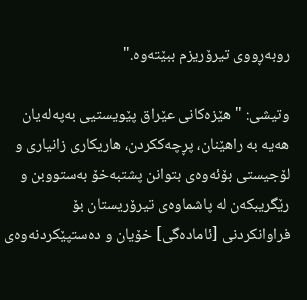روبه‌ڕووی تیرۆریزم ببێته‌وه‌."

وتیشی: "هێزه‌كانی عێراق پێویستیی به‌په‌له‌یان هه‌یه‌ به‌ راهێنان، پڕچه‌ككردن، هاریكاری زانیاری و لۆجیستی بۆئه‌وه‌ی بتوانن پشتبه‌خۆ به‌ستووبن و رێگریبكه‌ن له‌ پاشماوه‌ی تیرۆریستان بۆ فراوانكردنی [ئاماده‌گی] خۆیان و ده‌ستپێكردنه‌وه‌ی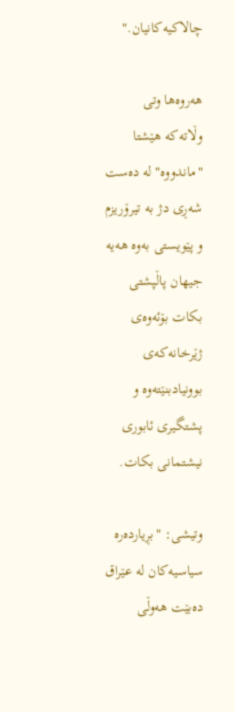چالاكیه‌كانیان."

هه‌روه‌ها وتی وڵاته‌كه‌ هێشتا "ماندووه" له‌ ده‌ست شه‌ڕی دژ به‌ تیرۆریزم و پێویستی به‌وه‌ هه‌یه‌ جیهان پاڵپشتی بكات بۆئه‌وه‌ی ژێرخانه‌كه‌ی بوونیادبنێته‌وه‌ و پشتگیری ئابوری نیشتمانی بكات.

وتیشی: "بڕیارده‌ره‌ سیاسیه‌كان له‌ عێراق ده‌بێت هه‌وڵی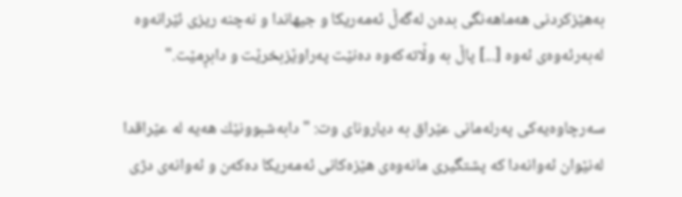به‌هێزكردنی هه‌ماهه‌نگی بده‌ن له‌گه‌ڵ ئه‌مه‌ریكا و جیهاندا و نه‌چنه‌ ریزی ئێرانه‌وه‌ له‌به‌رئه‌وه‌ی ئه‌وه‌ [...] پاڵ به‌ وڵاته‌كه‌وه‌ ده‌نێت په‌راوێزبخرێت و دابڕمێت."

سه‌رچاوه‌یه‌كی په‌رله‌مانی عێراق به‌ دیارونای وت: "دابه‌شبوونێك هه‌یه‌ له‌ عێراقدا له‌نێوان ئه‌وانه‌دا كه‌ پشتگیری مانه‌وه‌ی هێزه‌كانی ئه‌مه‌ریكا ده‌كه‌ن و ئه‌وانه‌ی دژی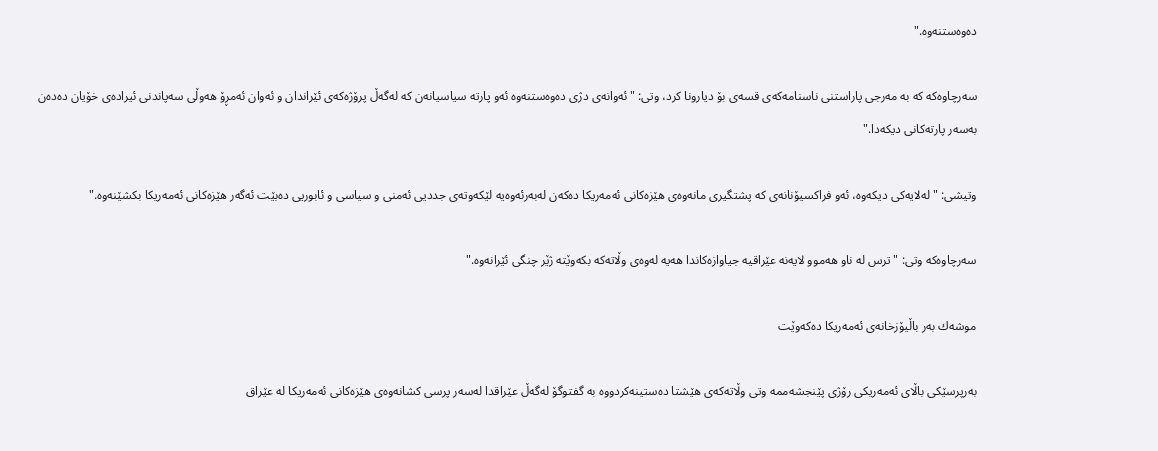ده‌وه‌ستنه‌وه‌."

سه‌رچاوه‌كه‌ كه‌ به‌ مه‌رجی پاراستنی ناسنامه‌كه‌ی قسه‌ی بۆ دیارونا كرد، وتی: "ئه‌وانه‌ی دژی ده‌وه‌ستنه‌وه‌ ئه‌و پارته‌ سیاسیانه‌ن كه‌ له‌گه‌ڵ پرۆژه‌كه‌ی ئێراندان و ئه‌وان ئه‌مڕۆ هه‌وڵی سه‌پاندنی ئیراده‌ی خۆیان ده‌ده‌ن به‌سه‌ر پارته‌كانی دیكه‌دا."

وتیشی: "له‌لایه‌كی دیكه‌وه‌، ئه‌و فراكسیۆنانه‌ی كه‌ پشتگیری مانه‌وه‌ی هێزه‌كانی ئه‌مه‌ریكا ده‌كه‌ن له‌به‌رئه‌وه‌یه‌ لێكه‌وته‌ی جددیی ئه‌منی و سیاسی و ئابوریی ده‌بێت ئه‌گه‌ر هێزه‌كانی ئه‌مه‌ریكا بكشێنه‌وه‌."

سه‌رچاوه‌كه‌ وتی: "ترس له‌ ناو هه‌موو لایه‌نه‌ عێراقیه‌ جیاوازه‌كاندا هه‌یه‌ له‌وه‌ی وڵاته‌كه‌ بكه‌وێته‌ ژێر چنگی ئێرانه‌وه‌."

موشه‌ك به‌ر باڵیۆزخانه‌ی ئه‌مه‌ریكا ده‌كه‌وێت

به‌رپرسێكی باڵای ئه‌مه‌ریكی رۆژی پێنجشه‌ممه‌ وتی وڵاته‌كه‌ی هێشتا ده‌ستینه‌كردووه‌ به‌ گفتوگۆ له‌گه‌ڵ عێراقدا له‌سه‌ر پرسی كشانه‌وه‌ی هێزه‌كانی ئه‌مه‌ریكا له‌ عێراق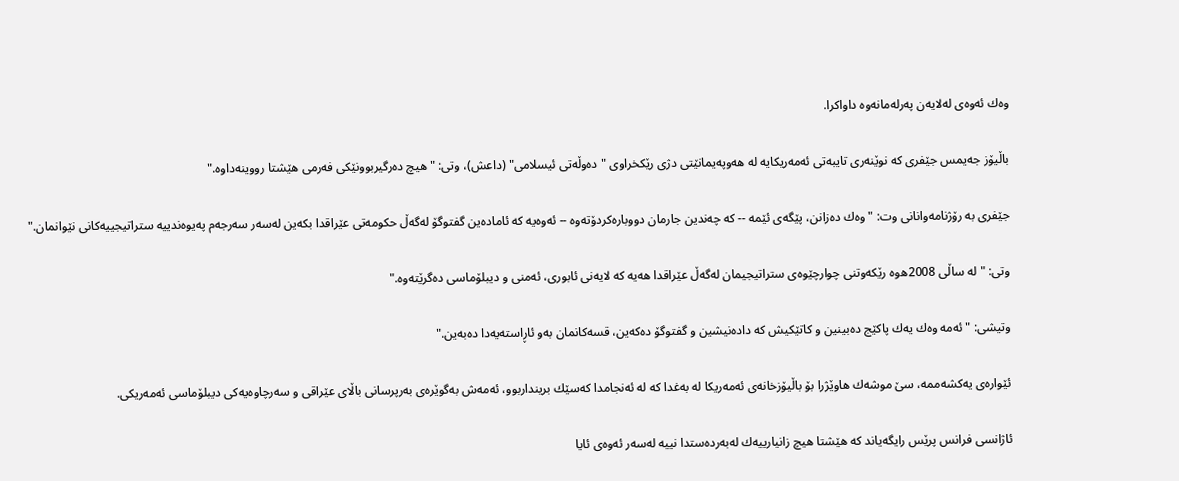وه‌ك ئه‌وه‌ی له‌لایه‌ن په‌رله‌مانه‌وه‌ داواكرا.

باڵیۆز جه‌یمس جێفری كه‌ نوێنه‌ری تایبه‌تی ئه‌مه‌ریكایه‌ له‌ هه‌وپه‌یمانێتی دژی رێكخراوی "ده‌وڵه‌تی ئیسلامی" (داعش)، وتی: "هیچ ده‌رگیربوونێكی فه‌رمی هێشتا رووینه‌داوه‌."

جێفری به‌ رۆژنامه‌وانانی وت: "وه‌ك ده‌زانن، پێگه‌ی ئێمه‌ -- كه‌ چه‌ندین جارمان دووباره‌كردۆته‌وه‌ -- ئه‌وه‌یه‌ كه‌ ئاماده‌ین گفتوگۆ له‌گه‌ڵ حكومه‌تی عێراقدا بكه‌ین له‌سه‌ر سه‌رجه‌م په‌یوه‌ندییه‌ ستراتیجییه‌كانی نێوانمان."

وتی: "له‌ ساڵی 2008ه‌وه‌ رێكه‌وتنی چوارچێوه‌ی ستراتیجیمان له‌گه‌ڵ عێراقدا هه‌یه‌ كه‌ لایه‌نی ئابوری، ئه‌منی و دیبلۆماسی ده‌گرێته‌وه‌."

وتیشی: "ئه‌مه‌ وه‌ك یه‌ك پاكێج ده‌بینین و كاتێكیش كه‌ داده‌نیشین و گفتوگۆ ده‌كه‌ین، قسه‌كانمان به‌و ئاڕاسته‌یه‌دا ده‌به‌ین."

ئێواره‌ی یه‌كشه‌ممه‌، سێ موشه‌ك هاوێژرا بۆ باڵیۆزخانه‌ی ئه‌مه‌ریكا له‌ به‌غدا كه‌ له‌ ئه‌نجامدا كه‌سێك برینداربوو، ئه‌مه‌ش به‌گوێره‌ی به‌رپرسانی باڵای عێراقی و سه‌رچاوه‌یه‌كی دیبلۆماسی ئه‌مه‌ریكی.

ئاژانسی فرانس پرێس رایگه‌یاند كه‌ هێشتا هیچ زانیارییه‌ك له‌به‌رده‌ستدا نییه‌ له‌سه‌ر ئه‌وه‌ی ئایا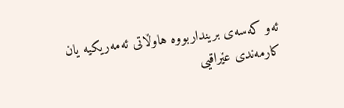ئه‌و كه‌سه‌ی برینداربووه‌ هاوڵاتی ئه‌مه‌ریكیه‌ یان كارمه‌ندی عێراقیی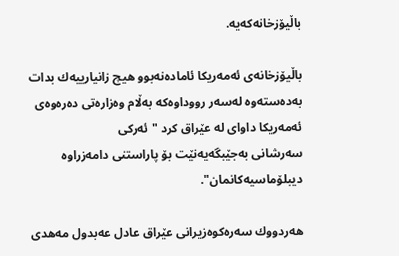باڵیۆزخانه‌كه‌یه‌.

باڵیۆزخانه‌ی ئه‌مه‌ریكا ئاماده‌نه‌بوو هیچ زانیارییه‌ك بدات به‌ده‌سته‌وه‌ له‌سه‌ر رووداوه‌كه‌ به‌ڵام وه‌زاره‌تی ده‌ره‌وه‌ی ئه‌مه‌ریكا داوای له‌ عێراق كرد‌ "ئه‌ركی سه‌رشانی ‌به‌جێبگه‌یه‌نێت بۆ پاراستنی دامه‌زراوه‌ دیبلۆماسیه‌كانمان".

هه‌ردووك سه‌ره‌كوه‌زیرانی عێراق عادل عه‌بدول مه‌هدی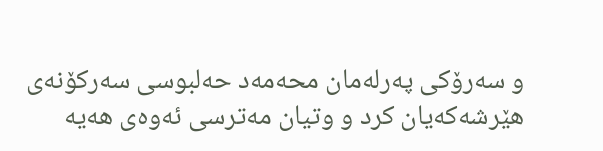و سه‌رۆكی په‌رله‌مان محه‌مه‌د حه‌لبوسی سه‌ركۆنه‌ی هێرشه‌كه‌یان كرد و وتیان مه‌ترسی ئه‌وه‌ی هه‌یه‌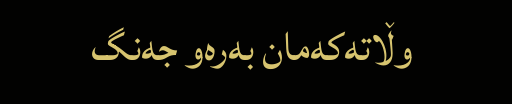وڵاته‌كه‌مان به‌ره‌و جه‌نگ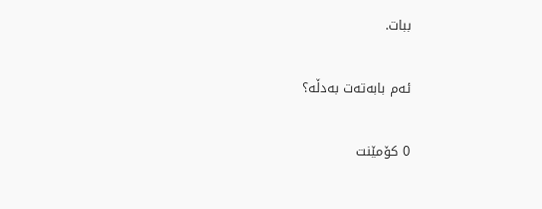ببات.

ئەم بابەتەت بەدڵە؟

0 كۆمێنت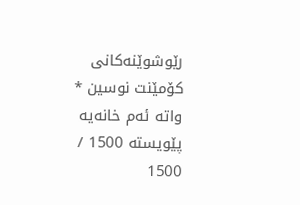رێوشوێنەکانی کۆمێنت نوسین * واتە ئەم خانەیە پێویستە 1500 / 1500